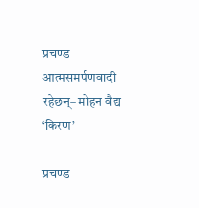प्रचण्ड आत्मसमर्पणवादी रहेछन्– मोहन वैद्य ‘किरण’

प्रचण्ड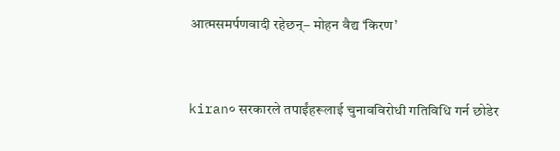आत्मसमर्पणवादी रहेछन्– मोहन वैद्य ‘किरण’


kiran० सरकारले तपाईंहरूलाई चुनावविरोधी गतिविधि गर्न छोडेर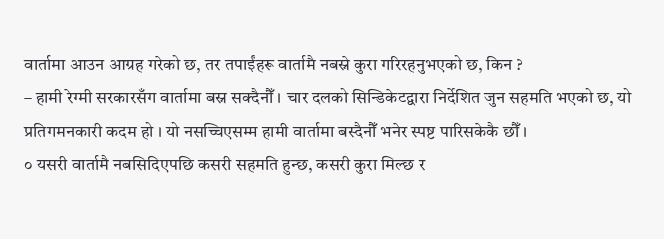वार्तामा आउन आग्रह गरेको छ, तर तपाईंहरू वार्तामै नबस्ने कुरा गरिरहनुभएको छ, किन ?
– हामी रेग्मी सरकारसँग वार्तामा बस्न सक्दैनौँ । चार दलको सिन्डिकेटद्वारा निर्देशित जुन सहमति भएको छ, यो प्रतिगमनकारी कदम हो । यो नसच्चिएसम्म हामी वार्तामा बस्दैनौँ भनेर स्पष्ट पारिसकेकै छौँ ।
० यसरी वार्तामै नबसिदिएपछि कसरी सहमति हुन्छ, कसरी कुरा मिल्छ र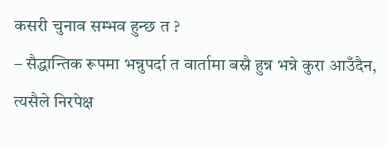कसरी चुनाव सम्भव हुन्छ त ?
– सैद्धान्तिक रूपमा भन्नुपर्दा त वार्तामा बस्नै हुन्न भन्ने कुरा आउँदैन, त्यसैले निरपेक्ष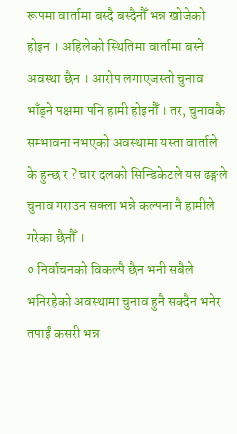रूपमा वार्तामा बस्दै बस्दैनौँ भन्न खोजेको होइन । अहिलेको स्थितिमा वार्तामा बस्ने अवस्था छैन । आरोप लगाएजस्तो चुनाव भाँड्ने पक्षमा पनि हामी होइनौँ । तर, चुनावकै सम्भावना नभएको अवस्थामा यस्ता वार्ताले के हुन्छ र ? चार दलको सिन्डिकेटले यस ढङ्गले चुनाव गराउन सक्ला भन्ने कल्पना नै हामीले गरेका छैनौँ ।
० निर्वाचनको विकल्पै छैन भनी सबैले भनिरहेको अवस्थामा चुनाव हुनै सक्दैन भनेर तपाईं कसरी भन्न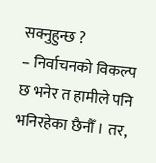सक्नुहुन्छ ?
– निर्वाचनको विकल्प छ भनेर त हामीले पनि भनिरहेका छैनौँ । तर,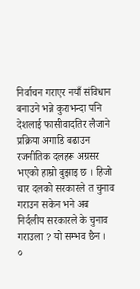निर्वाचन गराएर नयाँ संविधान बनाउने भन्ने कुराभन्दा पनि देशलाई फासीवादतिर लैजाने प्रक्रिया अगाडि बढाउन रजनीतिक दलहरू अग्रसर भएको हाम्रो बुझाइ छ । हिजो चार दलको सरकारले त चुनाव गराउन सकेन भने अब निर्दलीय सरकारले के चुनाव गराउला ? यो सम्भव छैन ।
०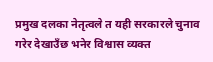प्रमुख दलका नेतृत्वले त यही सरकारले चुनाव गरेर देखाउँछ भनेर विश्वास व्यक्त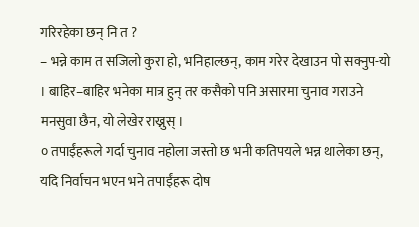गरिरहेका छन् नि त ?
– भन्ने काम त सजिलो कुरा हो, भनिहाल्छन्, काम गरेर देखाउन पो सक्नुप-यो । बाहिर–बाहिर भनेका मात्र हुन् तर कसैको पनि असारमा चुनाव गराउने मनसुवा छैन, यो लेखेर राख्नुस् ।
० तपाईंहरूले गर्दा चुनाव नहोला जस्तो छ भनी कतिपयले भन्न थालेका छन्, यदि निर्वाचन भएन भने तपाईंहरू दोष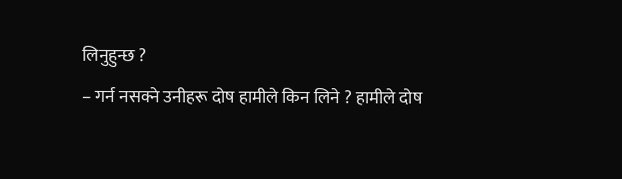लिनुहुन्छ ?
– गर्न नसक्ने उनीहरू दोष हामीले किन लिने ? हामीले दोष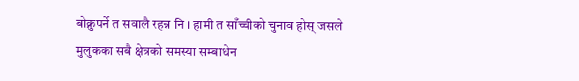बोक्नुपर्ने त सवालै रहन्न नि । हामी त साँच्चीको चुनाव होस् जसले मुलुकका सबै क्षेत्रको समस्या सम्बाधेन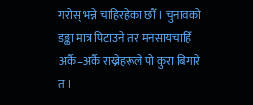गरोस् भन्ने चाहिरहेका छौँ । चुनावको डङ्का मात्र पिटाउने तर मनसायचाहिँ अर्कै–अर्कै राख्नेहरूले पो कुरा बिगारे त ।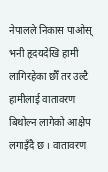नेपालले निकास पाओस् भनी हृदयदेखि हामी लागिरहेका छौँ तर उल्टै हामीलाई वातावरण बिथोल्न लागेको आक्षेप लगाइँदै छ । वातावरण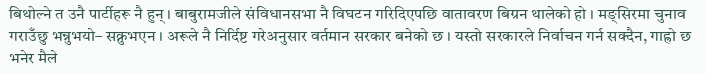बिथोल्ने त उनै पार्टीहरू नै हुन् । बाबुरामजीले संविधानसभा नै विघटन गरिदिएपछि वातावरण बिग्रन थालेको हो । मङ्सिरमा चुनाव गराउँछु भन्नुभयो– सक्नुभएन । अरूले नै निर्दिष्ट गरेअनुसार वर्तमान सरकार बनेको छ । यस्तो सरकारले निर्वाचन गर्न सक्दैन, गाह्रो छ भनेर मैले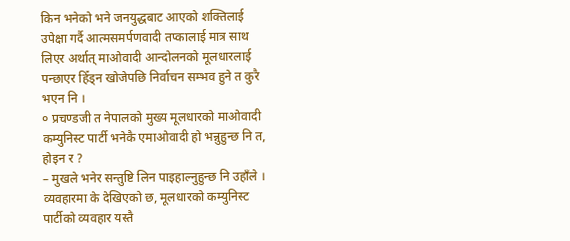किन भनेको भने जनयुद्धबाट आएको शक्तिलाई उपेक्षा गर्दै आत्मसमर्पणवादी तप्कालाई मात्र साथ लिएर अर्थात् माओवादी आन्दोलनको मूलधारलाई पन्छाएर हिँड्न खोजेपछि निर्वाचन सम्भव हुने त कुरै भएन नि ।
० प्रचण्डजी त नेपालको मुख्य मूलधारको माओवादी कम्युनिस्ट पार्टी भनेकै एमाओवादी हो भन्नुहुन्छ नि त, होइन र ?
– मुखले भनेर सन्तुष्टि लिन पाइहाल्नुहुन्छ नि उहाँले । व्यवहारमा के देखिएको छ, मूलधारको कम्युनिस्ट पार्टीको व्यवहार यस्तै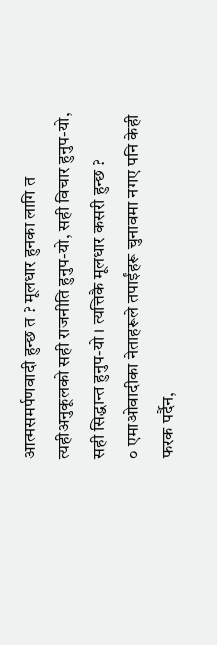आत्मसमर्पणवादी हुन्छ त ? मूलधार हुनका लागि त त्यहीअनुकूलको सही राजनीति हुनुप-यो, सही विचार हुनुप-यो, सही सिद्धान्त हुनुप-यो । त्यत्तिकै मूलधार कसरी हुन्छ ?
० एमाओवादीका नेताहरूले तपाईंहरू चुनावमा नगए पनि केही फरक पर्दैन,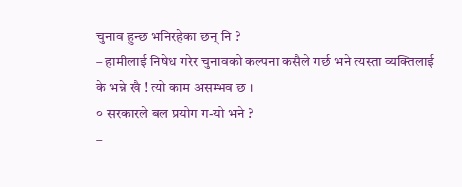चुनाव हुन्छ भनिरहेका छन् नि ?
– हामीलाई निषेध गरेर चुनावको कल्पना कसैले गर्छ भने त्यस्ता व्यक्तिलाई के भन्ने खै ! त्यो काम असम्भव छ ।
० सरकारले बल प्रयोग ग-यो भने ?
–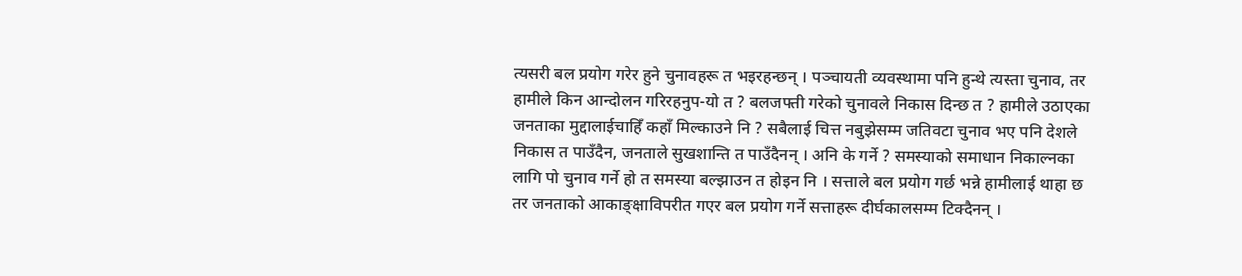त्यसरी बल प्रयोग गरेर हुने चुनावहरू त भइरहन्छन् । पञ्चायती व्यवस्थामा पनि हुन्थे त्यस्ता चुनाव, तर हामीले किन आन्दोलन गरिरहनुप-यो त ? बलजफ्ती गरेको चुनावले निकास दिन्छ त ? हामीले उठाएका जनताका मुद्दालाईचाहिँ कहाँ मिल्काउने नि ? सबैलाई चित्त नबुझेसम्म जतिवटा चुनाव भए पनि देशले निकास त पाउँदैन, जनताले सुखशान्ति त पाउँदैनन् । अनि के गर्ने ? समस्याको समाधान निकाल्नका लागि पो चुनाव गर्ने हो त समस्या बल्झाउन त होइन नि । सत्ताले बल प्रयोग गर्छ भन्ने हामीलाई थाहा छ तर जनताको आकाङ्क्षाविपरीत गएर बल प्रयोग गर्ने सत्ताहरू दीर्घकालसम्म टिक्दैनन् ।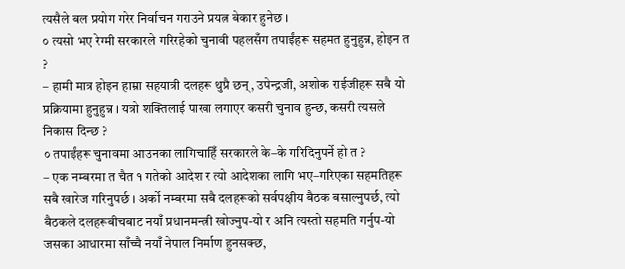त्यसैले बल प्रयोग गरेर निर्वाचन गराउने प्रयत्न बेकार हुनेछ ।
० त्यसो भए रेग्मी सरकारले गरिरहेको चुनावी पहलसँग तपाईंहरू सहमत हुनुहुन्न, होइन त ?
– हामी मात्र होइन हाम्रा सहयात्री दलहरू थुप्रै छन्, उपेन्द्रजी, अशोक राईजीहरू सबै यो प्रक्रियामा हुनुहुन्न । यत्रो शक्तिलाई पाखा लगाएर कसरी चुनाव हुन्छ, कसरी त्यसले निकास दिन्छ ?
० तपाईंहरू चुनावमा आउनका लागिचाहिँ सरकारले के–के गरिदिनुपर्ने हो त ?
– एक नम्बरमा त चैत १ गतेको आदेश र त्यो आदेशका लागि भए–गरिएका सहमतिहरू सबै खारेज गरिनुपर्छ । अर्को नम्बरमा सबै दलहरूको सर्वपक्षीय बैठक बसाल्नुपर्छ, त्यो बैठकले दलहरूबीचबाट नयाँ प्रधानमन्त्री खोज्नुप-यो र अनि त्यस्तो सहमति गर्नुप-यो जसका आधारमा साँच्चै नयाँ नेपाल निर्माण हुनसक्छ,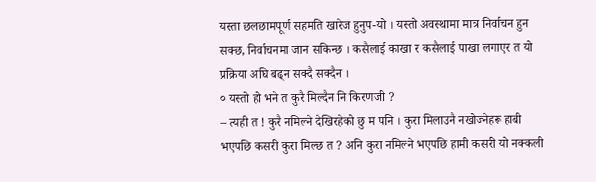यस्ता छलछामपूर्ण सहमति खारेज हुनुप-यो । यस्तो अवस्थामा मात्र निर्वाचन हुन सक्छ, निर्वाचनमा जान सकिन्छ । कसैलाई काखा र कसैलाई पाखा लगाएर त यो प्रक्रिया अघि बढ्न सक्दै सक्दैन ।
० यस्तो हो भने त कुरै मिल्दैन नि किरणजी ?
– त्यही त ! कुरै नमिल्ने देखिरहेको छु म पनि । कुरा मिलाउनै नखोज्नेहरू हाबी भएपछि कसरी कुरा मिल्छ त ? अनि कुरा नमिल्ने भएपछि हामी कसरी यो नक्कली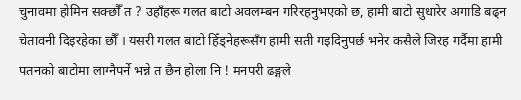चुनावमा होमिन सक्छौँ त ? उहाँहरू गलत बाटो अवलम्बन गरिरहनुभएको छ, हामी बाटो सुधारेर अगाडि बढ्न चेतावनी दिइरहेका छौँ । यसरी गलत बाटो हिँड्नेहरूसँग हामी सती गइदिनुपर्छ भनेर कसैले जिरह गर्दैमा हामी पतनको बाटोमा लाग्नैपर्ने भन्ने त छैन होला नि ! मनपरी ढङ्गले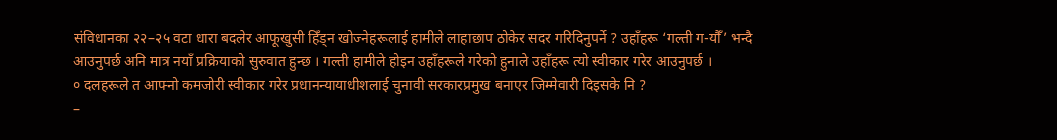संविधानका २२–२५ वटा धारा बदलेर आफूखुसी हिँड्न खोज्नेहरूलाई हामीले लाहाछाप ठोकेर सदर गरिदिनुपर्ने ? उहाँहरू ‘गल्ती ग-यौँ’ भन्दै आउनुपर्छ अनि मात्र नयाँ प्रक्रियाको सुरुवात हुन्छ । गल्ती हामीले होइन उहाँहरूले गरेको हुनाले उहाँहरू त्यो स्वीकार गरेर आउनुपर्छ ।
० दलहरूले त आफ्नो कमजोरी स्वीकार गरेर प्रधानन्यायाधीशलाई चुनावी सरकारप्रमुख बनाएर जिम्मेवारी दिइसके नि ?
–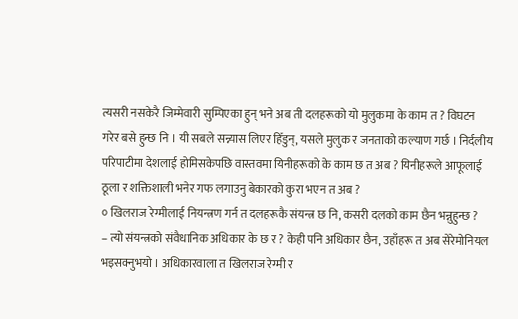त्यसरी नसकेरै जिम्मेवारी सुम्पिएका हुन् भने अब ती दलहरूको यो मुलुकमा के काम त ? विघटन गरेर बसे हुन्छ नि । यी सबले सन्न्यास लिएर हिँडुन्, यसले मुलुक र जनताको कल्याण गर्छ । निर्दलीय परिपाटीमा देशलाई होमिसकेपछि वास्तवमा यिनीहरूको के काम छ त अब ? यिनीहरूले आफूलाई ठूला र शक्तिशाली भनेर गफ लगाउनु बेकारको कुरा भएन त अब ?
० खिलराज रेग्मीलाई नियन्त्रण गर्न त दलहरूकै संयन्त्र छ नि, कसरी दलको काम छैन भन्नुहुन्छ ?
– त्यो संयन्त्रको संवैधानिक अधिकार के छ र ? केही पनि अधिकार छैन, उहाँहरू त अब सेरेमोनियल भइसक्नुभयो । अधिकारवाला त खिलराज रेग्मी र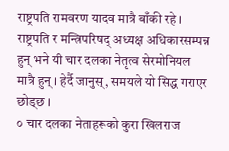राष्ट्रपति रामवरण यादव मात्रै बाँकी रहे । राष्ट्रपति र मन्त्रिपरिषद् अध्यक्ष अधिकारसम्पन्न हुन् भने यी चार दलका नेतृत्व सेरमोनियल मात्रै हुन् । हेर्दै जानुस्, समयले यो सिद्ध गराएर छोड्छ ।
० चार दलका नेताहरूको कुरा खिलराज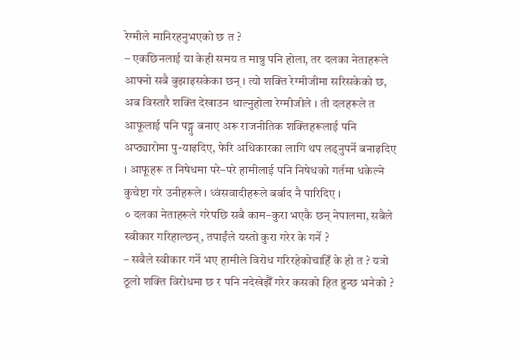रेग्मीले मानिरहनुभएको छ त ?
– एकछिनलाई या केही समय त मान्नु पनि होला, तर दलका नेताहरूले आफ्नो सबै बुझाइसकेका छन् । त्यो शक्ति रेग्मीजीमा सरिसकेको छ, अब विस्तारै शक्ति देखाउन थाल्नुहोला रेग्मीजीले । ती दलहरूले त आफूलाई पनि पङ्गु बनाए अरू राजनीतिक शक्तिहरूलाई पनि अप्ठ्यारोमा पु-याइदिए, फेरि अधिकारका लागि थप लड्नुपर्ने बनाइदिए । आफूहरू त निषेधमा परे–परे हामीलाई पनि निषेधको गर्तमा धकेल्ने कुचेष्टा गरे उनीहरूले । ध्वंसवादीहरूले बर्बाद नै पारिदिए ।
० दलका नेताहरूले गरेपछि सबै काम–कुरा भएकै छन् नेपालमा, सबैले स्वीकार गरिहाल्छन्, तपाईंले यस्तो कुरा गरेर के गर्ने ?
– सबैले स्वीकार गर्ने भए हामीले विरोध गरिरहेकोचाहिँ के हो त ? यत्रो ठूलो शक्ति विरोधमा छ र पनि नदेखेझैँ गरेर कसको हित हुन्छ भनेको ?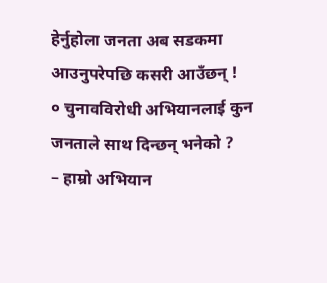हेर्नुहोला जनता अब सडकमा आउनुपरेपछि कसरी आउँछन् !
० चुनावविरोधी अभियानलाई कुन जनताले साथ दिन्छन् भनेको ?
– हाम्रो अभियान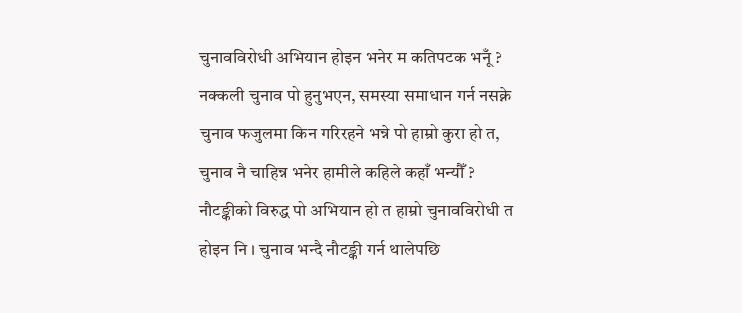चुनावविरोधी अभियान होइन भनेर म कतिपटक भनूँ ? नक्कली चुनाव पो हुनुभएन, समस्या समाधान गर्न नसक्ने चुनाव फजुलमा किन गरिरहने भन्ने पो हाम्रो कुरा हो त, चुनाव नै चाहिन्न भनेर हामीले कहिले कहाँ भन्यौँ ? नौटङ्कीको विरुद्ध पो अभियान हो त हाम्रो चुनावविरोधी त होइन नि । चुनाव भन्दै नौटङ्की गर्न थालेपछि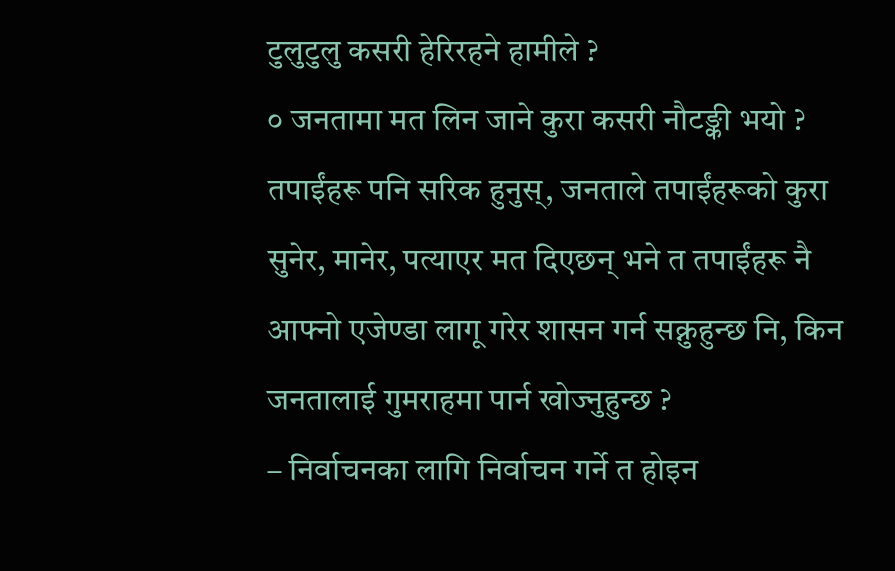टुलुटुलु कसरी हेरिरहने हामीले ?
० जनतामा मत लिन जाने कुरा कसरी नौटङ्की भयो ? तपाईंहरू पनि सरिक हुनुस्, जनताले तपाईंहरूको कुरा सुनेर, मानेर, पत्याएर मत दिएछन् भने त तपाईंहरू नै आफ्नो एजेण्डा लागू गरेर शासन गर्न सक्नुहुन्छ नि, किन जनतालाई गुमराहमा पार्न खोज्नुहुन्छ ?
– निर्वाचनका लागि निर्वाचन गर्ने त होइन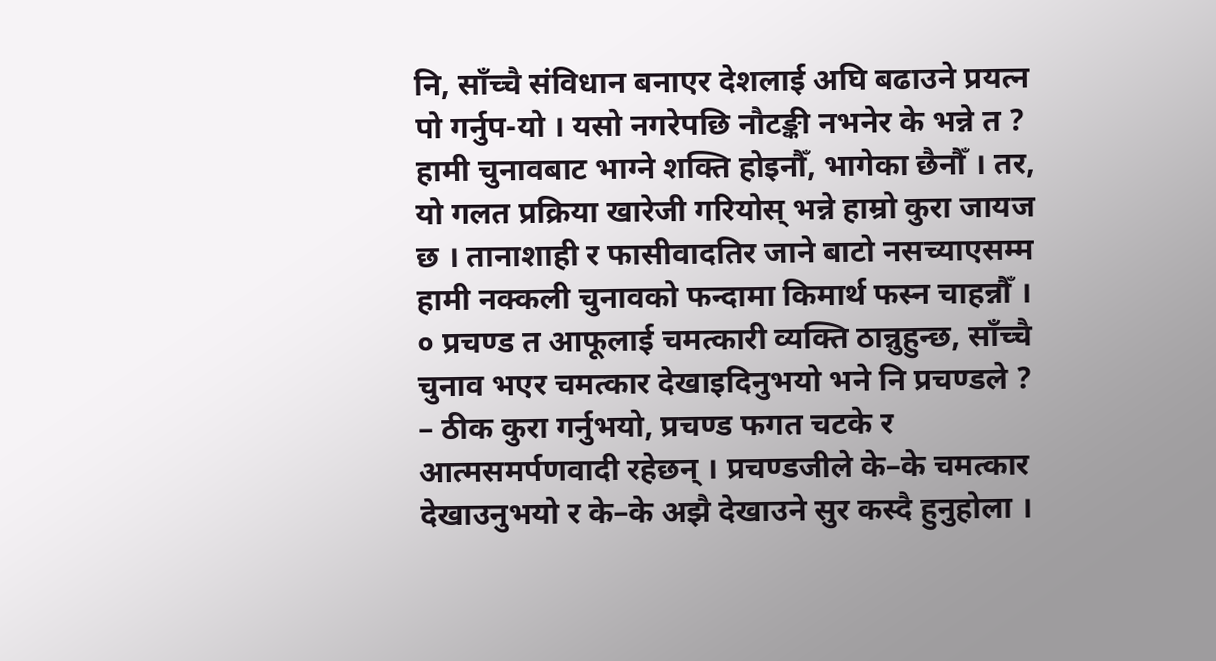नि, साँच्चै संविधान बनाएर देशलाई अघि बढाउने प्रयत्न पो गर्नुप-यो । यसो नगरेपछि नौटङ्की नभनेर के भन्ने त ? हामी चुनावबाट भाग्ने शक्ति होइनौँ, भागेका छैनौँ । तर, यो गलत प्रक्रिया खारेजी गरियोस् भन्ने हाम्रो कुरा जायज छ । तानाशाही र फासीवादतिर जाने बाटो नसच्याएसम्म हामी नक्कली चुनावको फन्दामा किमार्थ फस्न चाहन्नौँ ।
० प्रचण्ड त आफूलाई चमत्कारी व्यक्ति ठान्नुहुन्छ, साँच्चै चुनाव भएर चमत्कार देखाइदिनुभयो भने नि प्रचण्डले ?
– ठीक कुरा गर्नुभयो, प्रचण्ड फगत चटके र आत्मसमर्पणवादी रहेछन् । प्रचण्डजीले के–के चमत्कार देखाउनुभयो र के–के अझै देखाउने सुर कस्दै हुनुहोला ।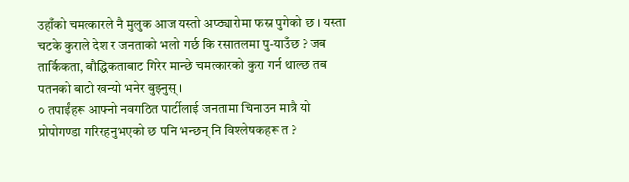उहाँको चमत्कारले नै मुलुक आज यस्तो अप्ठ्यारोमा फस्न पुगेको छ । यस्ता चटके कुराले देश र जनताको भलो गर्छ कि रसातलमा पु-याउँछ ? जब तार्किकता, बौद्धिकताबाट गिरेर मान्छे चमत्कारको कुरा गर्न थाल्छ तब पतनको बाटो खन्यो भनेर बुझ्नुस् ।
० तपाईंहरू आफ्नो नवगठित पार्टीलाई जनतामा चिनाउन मात्रै यो प्रोपोगण्डा गरिरहनुभएको छ पनि भन्छन् नि विश्लेषकहरू त ?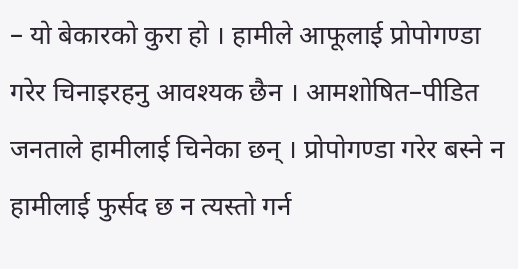– यो बेकारको कुरा हो । हामीले आफूलाई प्रोपोगण्डा गरेर चिनाइरहनु आवश्यक छैन । आमशोषित–पीडित जनताले हामीलाई चिनेका छन् । प्रोपोगण्डा गरेर बस्ने न हामीलाई फुर्सद छ न त्यस्तो गर्न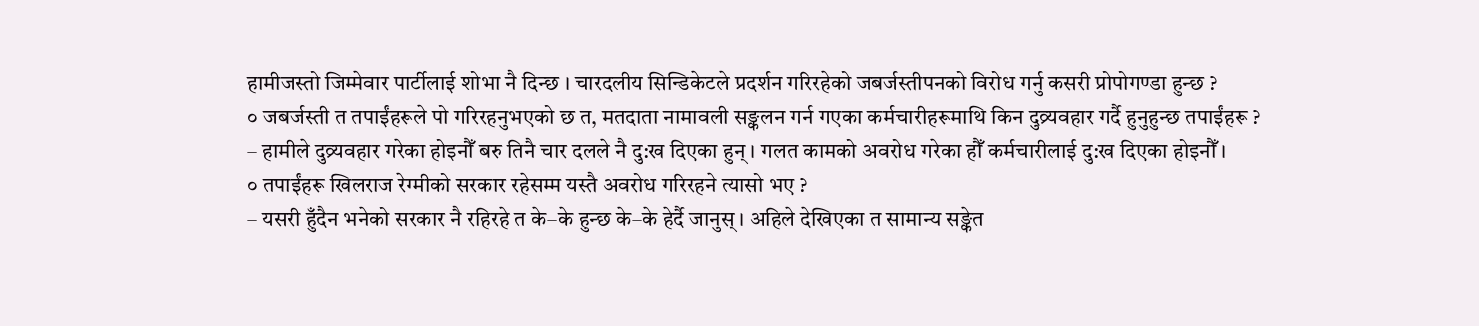हामीजस्तो जिम्मेवार पार्टीलाई शोभा नै दिन्छ । चारदलीय सिन्डिकेटले प्रदर्शन गरिरहेको जबर्जस्तीपनको विरोध गर्नु कसरी प्रोपोगण्डा हुन्छ ?
० जबर्जस्ती त तपाईंहरूले पो गरिरहनुभएको छ त, मतदाता नामावली सङ्कलन गर्न गएका कर्मचारीहरूमाथि किन दुव्र्यवहार गर्दै हुनुहुन्छ तपाईंहरू ?
– हामीले दुव्र्यवहार गरेका होइनौँ बरु तिनै चार दलले नै दु:ख दिएका हुन् । गलत कामको अवरोध गरेका हौँ कर्मचारीलाई दु:ख दिएका होइनौँ ।
० तपाईंहरू खिलराज रेग्मीको सरकार रहेसम्म यस्तै अवरोध गरिरहने त्यासो भए ?
– यसरी हुँदैन भनेको सरकार नै रहिरहे त के–के हुन्छ के–के हेर्दै जानुस् । अहिले देखिएका त सामान्य सङ्केत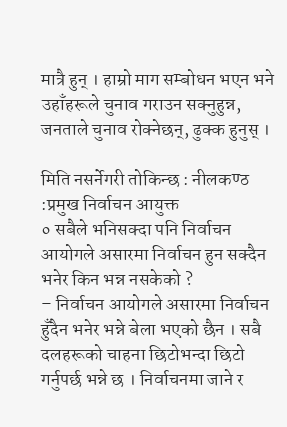मात्रै हुन् । हाम्रो माग सम्बोधन भएन भने उहाँहरूले चुनाव गराउन सक्नुहुन्न, जनताले चुनाव रोक्नेछन्, ढुक्क हुनुस् ।

मिति नसर्नेगरी तोकिन्छ : नीलकण्ठ :प्रमुख निर्वाचन आयुक्त
० सबैले भनिसक्दा पनि निर्वाचन आयोगले असारमा निर्वाचन हुन सक्दैन भनेर किन भन्न नसकेको ?
– निर्वाचन आयोगले असारमा निर्वाचन हुँदैन भनेर भन्ने बेला भएको छैन । सबै दलहरूको चाहना छिटोभन्दा छिटो गर्नुपर्छ भन्ने छ । निर्वाचनमा जाने र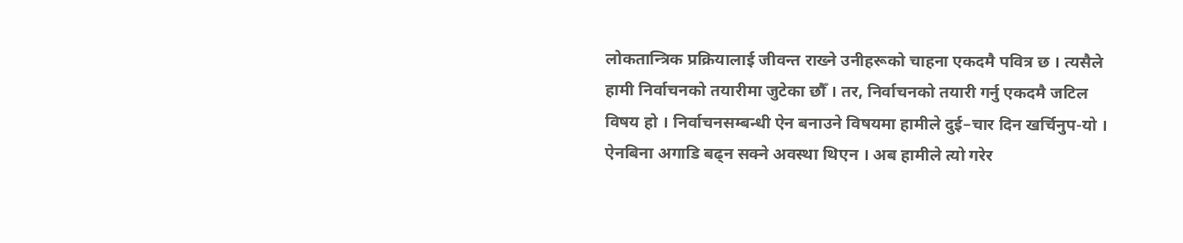लोकतान्त्रिक प्रक्रियालाई जीवन्त राख्ने उनीहरूको चाहना एकदमै पवित्र छ । त्यसैले हामी निर्वाचनको तयारीमा जुटेका छौँ । तर, निर्वाचनको तयारी गर्नु एकदमै जटिल विषय हो । निर्वाचनसम्बन्धी ऐन बनाउने विषयमा हामीले दुई–चार दिन खर्चिनुप-यो । ऐनबिना अगाडि बढ्न सक्ने अवस्था थिएन । अब हामीले त्यो गरेर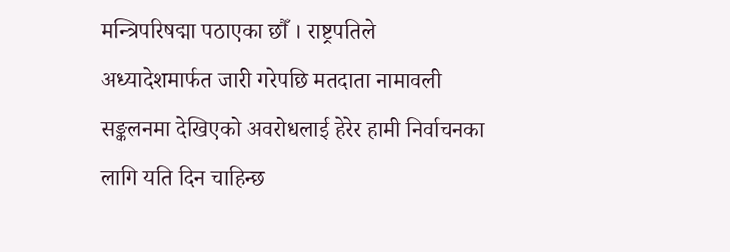मन्त्रिपरिषद्मा पठाएका छौँ । राष्ट्रपतिले अध्यादेशमार्फत जारी गरेपछि मतदाता नामावली सङ्कलनमा देखिएको अवरोधलाई हेरेर हामी निर्वाचनका लागि यति दिन चाहिन्छ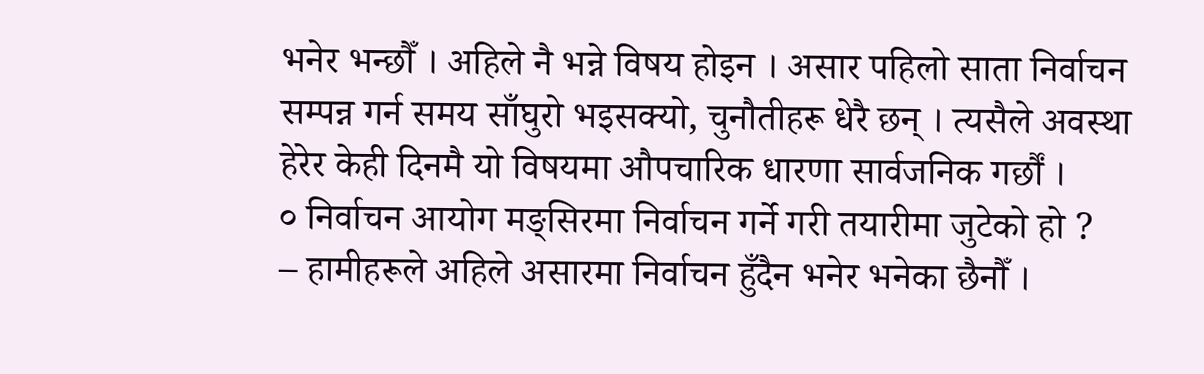भनेर भन्छौँ । अहिले नै भन्ने विषय होइन । असार पहिलो साता निर्वाचन सम्पन्न गर्न समय साँघुरो भइसक्यो, चुनौतीहरू धेरै छन् । त्यसैले अवस्था हेरेर केही दिनमै यो विषयमा औपचारिक धारणा सार्वजनिक गर्छौं ।
० निर्वाचन आयोग मङ्सिरमा निर्वाचन गर्ने गरी तयारीमा जुटेको हो ?
– हामीहरूले अहिले असारमा निर्वाचन हुँदैन भनेर भनेका छैनौँ ।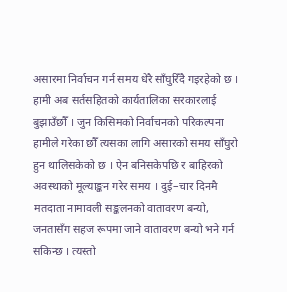असारमा निर्वाचन गर्न समय धेरै साँघुरिँदै गइरहेको छ । हामी अब सर्तसहितको कार्यतालिका सरकारलाई बुझाउँछौँ । जुन किसिमको निर्वाचनको परिकल्पना हामीले गरेका छौँ त्यसका लागि असारको समय साँघुरो हुन थालिसकेको छ । ऐन बनिसकेपछि र बाहिरको अवस्थाको मूल्याङ्कन गरेर समय । दुई–चार दिनमै मतदाता नामावली सङ्कलनको वातावरण बन्यो, जनतासँग सहज रूपमा जाने वातावरण बन्यो भने गर्न सकिन्छ । त्यस्तो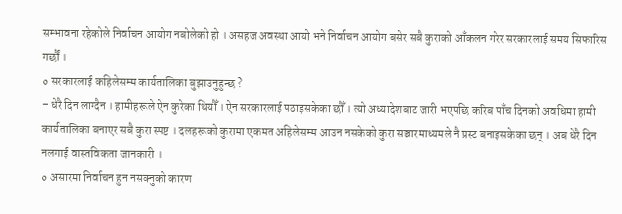सम्भावना रहेकोले निर्वाचन आयोग नबोलेको हो । असहज अवस्था आयो भने निर्वाचन आयोग बसेर सबै कुराको आँकलन गरेर सरकारलाई समय सिफारिस गर्छौं ।
० सरकारलाई कहिलेसम्म कार्यतालिका बुझाउनुहुन्छ ?
– धेरै दिन लाग्दैन । हामीहरूले ऐन कुरेका थियौँ । ऐन सरकारलाई पठाइसकेका छौँ । त्यो अध्यादेशबाट जारी भएपछि करिब पाँच दिनको अवधिमा हामी कार्यतालिका बनाएर सबै कुरा स्पष्ट । दलहरूको कुरामा एकमत अहिलेसम्म आउन नसकेको कुरा सञ्चारमाध्यमले नै प्रस्ट बनाइसकेका छन् । अब धेरै दिन नलगाई वास्तविकता जानकारी ।
० असारमा निर्वाचन हुन नसक्नुको कारण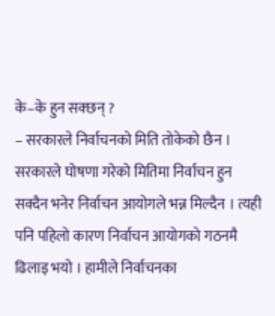के–के हुन सक्छन् ?
– सरकारले निर्वाचनको मिति तोकेको छैन । सरकारले घोषणा गरेको मितिमा निर्वाचन हुन सक्दैन भनेर निर्वाचन आयोगले भन्न मिल्दैन । त्यही पनि पहिलो कारण निर्वाचन आयोगको गठनमै ढिलाइ भयो । हामीले निर्वाचनका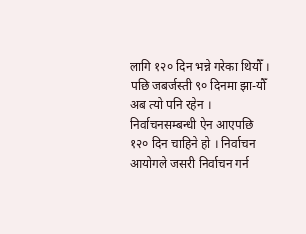लागि १२० दिन भन्ने गरेका थियौँ । पछि जबर्जस्ती ९० दिनमा झा-यौँ अब त्यो पनि रहेन । निर्वाचनसम्बन्धी ऐन आएपछि १२० दिन चाहिने हो । निर्वाचन आयोगले जसरी निर्वाचन गर्न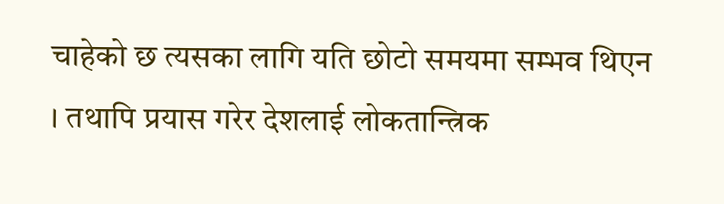चाहेको छ त्यसका लागि यति छोटो समयमा सम्भव थिएन । तथापि प्रयास गरेर देशलाई लोकतान्त्रिक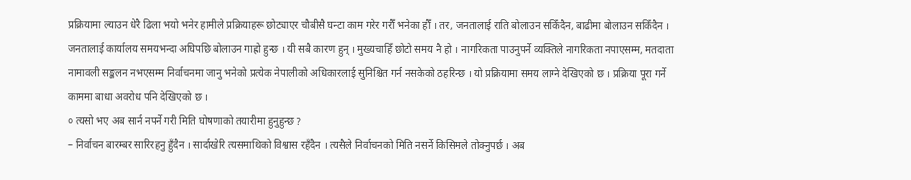प्रक्रियामा ल्याउन धेरै ढिला भयो भनेर हामीले प्रक्रियाहरू छोट्याएर चौबीसै घन्टा काम गरेर गरौँ भनेका हौँ । तर, जनतालाई राति बोलाउन सकिँदैन, बाढीमा बोलाउन सकिँदैन । जनतालाई कार्यालय समयभन्दा अघिपछि बोलाउन गाह्रो हुन्छ । यी सबै कारण हुन् । मुख्यचाहिँ छोटो समय नै हो । नागरिकता पाउनुपर्ने व्यक्तिले नागरिकता नपाएसम्म, मतदाता नामावली सङ्कलन नभएसम्म निर्वाचनमा जानु भनेको प्रत्येक नेपालीको अधिकारलाई सुनिश्चित गर्न नसकेको ठहरिन्छ । यो प्रक्रियामा समय लाग्ने देखिएको छ । प्रक्रिया पूरा गर्ने काममा बाधा अवरोध पनि देखिएको छ ।
० त्यसो भए अब सार्न नपर्ने गरी मिति घोषणाको तयारीमा हुनुहुन्छ ?
– निर्वाचन बारम्बर सारिरहनु हुँदैन । सार्दाखेरि त्यसमाथिको विश्वास रहँदैन । त्यसैले निर्वाचनको मिति नसर्ने किसिमले तोक्नुपर्छ । अब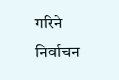गरिने निर्वाचन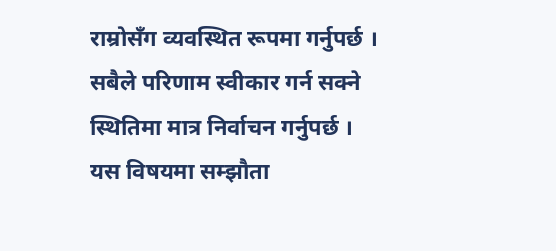राम्रोसँग व्यवस्थित रूपमा गर्नुपर्छ । सबैले परिणाम स्वीकार गर्न सक्ने स्थितिमा मात्र निर्वाचन गर्नुपर्छ । यस विषयमा सम्झौता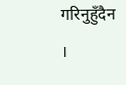गरिनुहुँदैन ।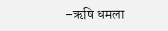–ऋषि धमला